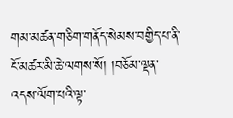གམ་མཚན་གཅིག་གནོད་སེམས་བགྱིད་པ་ནི་ངོ་མཚར་མི་ཆེ་ལགས་སོ། །བཅོམ་ལྡན་འདས་ལོག་པའི་ལྟ་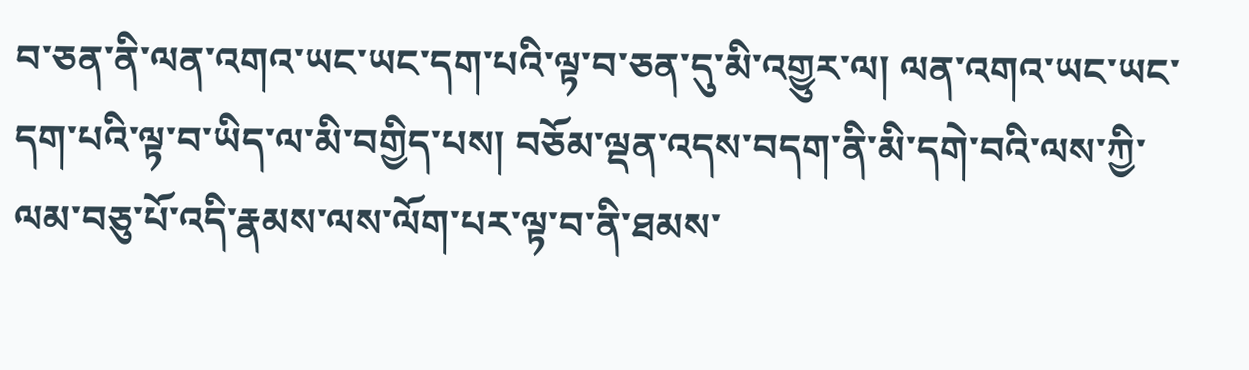བ་ཅན་ནི་ལན་འགའ་ཡང་ཡང་དག་པའི་ལྟ་བ་ཅན་དུ་མི་འགྱུར་ལ། ལན་འགའ་ཡང་ཡང་དག་པའི་ལྟ་བ་ཡིད་ལ་མི་བགྱིད་པས། བཅོམ་ལྡན་འདས་བདག་ནི་མི་དགེ་བའི་ལས་ཀྱི་ལམ་བཅུ་པོ་འདི་རྣམས་ལས་ལོག་པར་ལྟ་བ་ནི་ཐམས་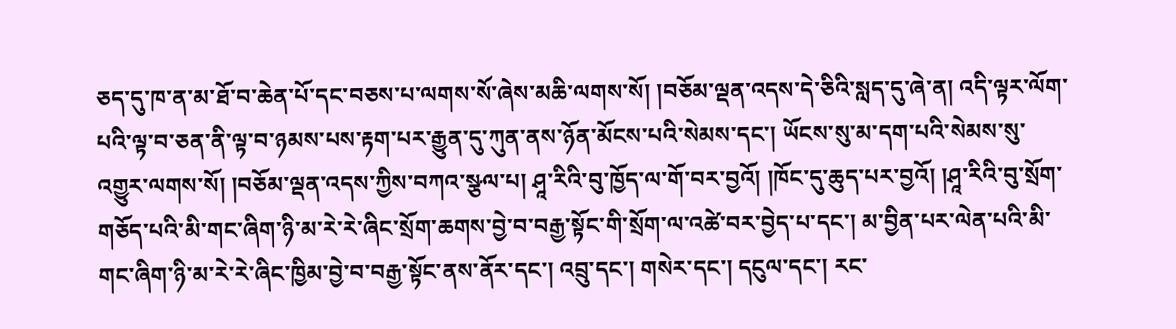ཅད་དུ་ཁ་ན་མ་ཐོ་བ་ཆེན་པོ་དང་བཅས་པ་ལགས་སོ་ཞེས་མཆི་ལགས་སོ། །བཅོམ་ལྡན་འདས་དེ་ཅིའི་སླད་དུ་ཞེ་ན། འདི་ལྟར་ལོག་པའི་ལྟ་བ་ཅན་ནི་ལྟ་བ་ཉམས་པས་རྟག་པར་རྒྱུན་དུ་ཀུན་ནས་ཉོན་མོངས་པའི་སེམས་དང་། ཡོངས་སུ་མ་དག་པའི་སེམས་སུ་འགྱུར་ལགས་སོ། །བཅོམ་ལྡན་འདས་ཀྱིས་བཀའ་སྩལ་པ། ཤཱ་རིའི་བུ་ཁྱོད་ལ་གོ་བར་བྱའོ། །ཁོང་དུ་ཆུད་པར་བྱའོ། །ཤཱ་རིའི་བུ་སྲོག་གཅོད་པའི་མི་གང་ཞིག་ཉི་མ་རེ་རེ་ཞིང་སྲོག་ཆགས་བྱེ་བ་བརྒྱ་སྟོང་གི་སྲོག་ལ་འཚེ་བར་བྱེད་པ་དང་། མ་བྱིན་པར་ལེན་པའི་མི་གང་ཞིག་ཉི་མ་རེ་རེ་ཞིང་ཁྱིམ་བྱེ་བ་བརྒྱ་སྟོང་ནས་ནོར་དང་། འབྲུ་དང་། གསེར་དང་། དངུལ་དང་། རང་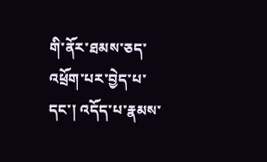གི་ནོར་ཐམས་ཅད་འཕྲོག་པར་བྱེད་པ་དང་། འདོད་པ་རྣམས་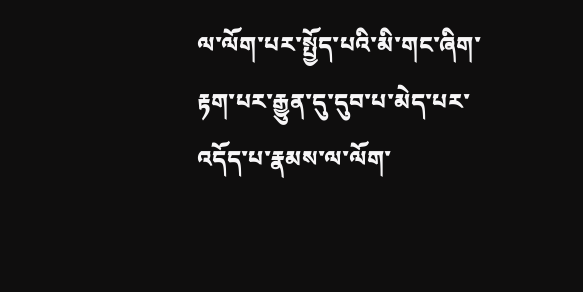ལ་ལོག་པར་སྤྱོད་པའི་མི་གང་ཞིག་རྟག་པར་རྒྱུན་དུ་དུབ་པ་མེད་པར་འདོད་པ་རྣམས་ལ་ལོག་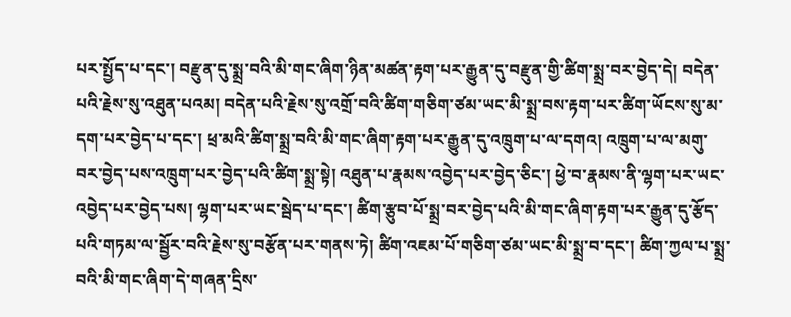པར་སྤྱོད་པ་དང་། བརྫུན་དུ་སྨྲ་བའི་མི་གང་ཞིག་ཉིན་མཚན་རྟག་པར་རྒྱུན་དུ་བརྫུན་གྱི་ཚིག་སྨྲ་བར་བྱེད་དེ། བདེན་པའི་རྗེས་སུ་འཐུན་པའམ། བདེན་པའི་རྗེས་སུ་འགྲོ་བའི་ཚིག་གཅིག་ཙམ་ཡང་མི་སྨྲ་བས་རྟག་པར་ཚིག་ཡོངས་སུ་མ་དག་པར་བྱེད་པ་དང་། ཕྲ་མའི་ཚིག་སྨྲ་བའི་མི་གང་ཞིག་རྟག་པར་རྒྱུན་དུ་འཁྲུག་པ་ལ་དགའ། འཁྲུག་པ་ལ་མགུ་བར་བྱེད་པས་འཁྲུག་པར་བྱེད་པའི་ཚིག་སྨྲ་སྟེ། འཐུན་པ་རྣམས་འབྱེད་པར་བྱེད་ཅིང་། ཕྱེ་བ་རྣམས་ནི་ལྷག་པར་ཡང་འབྱེད་པར་བྱེད་པས། ལྷག་པར་ཡང་སྦེད་པ་དང་། ཚིག་རྩུབ་པོ་སྨྲ་བར་བྱེད་པའི་མི་གང་ཞིག་རྟག་པར་རྒྱུན་དུ་རྩོད་པའི་གཏམ་ལ་སྦྱོར་བའི་རྗེས་སུ་བརྩོན་པར་གནས་ཏེ། ཚིག་འཇམ་པོ་གཅིག་ཙམ་ཡང་མི་སྨྲ་བ་དང་། ཚིག་ཀྱལ་པ་སྨྲ་བའི་མི་གང་ཞིག་དེ་གཞན་དྲིས་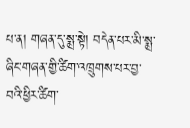པ་ན། གཞན་དུ་སྨྲ་སྟེ། བདེན་པར་མི་སྨྲ་ཞིང་གཞན་གྱི་ཚིག་འཁྲུགས་པར་བྱ་བའི་ཕྱིར་ཚིག་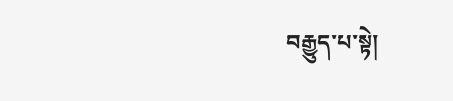བརྒྱུད་པ་སྟེ།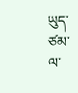ཡུད་ཙམ་ལ་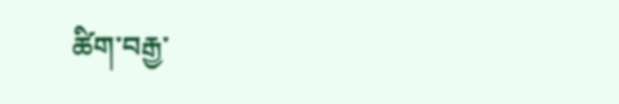ཚིག་བརྒྱ་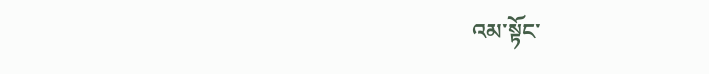འམ་སྟོང་